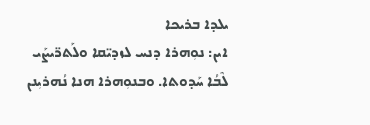ܝܠܕܐ ܒܪܝܟܐ
ܐܝܢ: ܢܘܼܗܪܐ ܕܢܚ ܠܙܕܝ̈ܩܐ ܘܠܰܬܪ̈ܝܨܰܝ ܠܶܒܳܐ ܚܰܕܘܬܐ. ܘܒܢܘܼܗܪܐ ܗܢܐ ܢܳܗܪܝܼܢܢ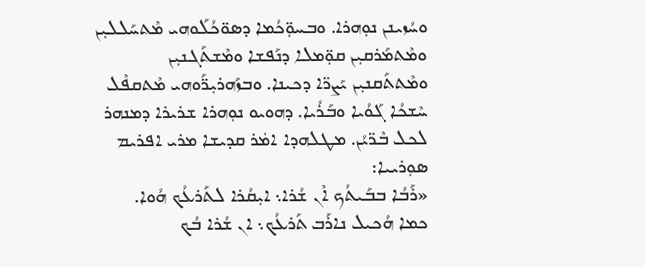ܘܚܳܙܝܢܢ ܢܘܼܗܪܐ. ܘܒܚܘܼ̈ܟܳܡܐ ܕܣܘ̈ܟܳܠܰܘܗܝ ܡܶܬܚܰܠܠܝܼܢ ܘܡܶܬܡܰܪܩܝܼܢ ܩܘܼ̈ܡܠܐ ܕܢܰܦܫܐ ܘܡܶܫܬܰܓܢܝܼܢ ܘܡܶܬܬܰܩܢܝܼܢ ܝܰܨܪ̈ܐ ܕܟܝܢܐ. ܘܒܙܰܗܪܝܼܪ̈ܰܘܗܝ ܡܶܬܩܦܶܠ ܚܶܫܟܳܐ ܓܰܘܳܝܐ ܘܒܰܪܳܝܐ. ܕܗܘܝܘ ܢܘܼܗܪܐ ܫܪܝܪܐ ܕܡܢܗܪ ܠܟܠ ܒܶܪ̈ܝܳܢ. ܡܛܠܗܕܐ ܐܡܿܪ ܩܕܝܫܐ ܡܪܝ ܐܦܪܝܡ ܣܘܼܪܝܝܐ:
«ܪܰܒܳܐ ܒܒܰܝܬܳܟ ܐܶܢ ܫܳܪܐ܆ ܐܝܼܩܳܪܐ ܠܬܰܪܥܳܟ ܗܳܘܐ.
ܟܡܐ ܗܳܟܝܠ ܢܐܪܰܒ ܬܰܪܥܳܟ܆ ܐܢ ܫܳܪܐ ܒܳܟ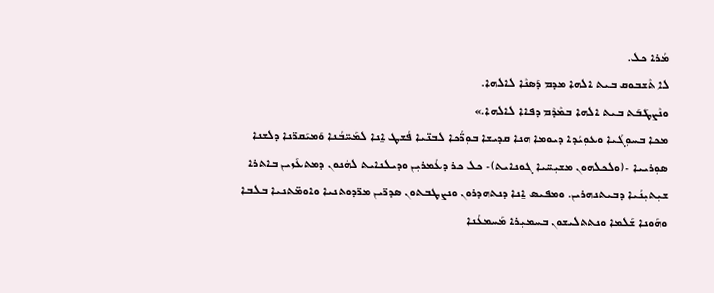ܡܳܪܐ ܟܠ.
ܠܐ ܬܶܫܒܘܩ ܒܝܬ ܐܠܗܐ ܡܕܡ ܕܰܣܢܶܐ ܠܐܠܗܐ.
ܘܢܶܨܛܰܒܰܬ ܒܝܬ ܐܠܗܐ ܒܡܶܕܶܡ ܕܦܐܐ ܠܐܠܗܐ.»
ܡܟܐ ܒܚܘܼܓܳܝܐ ܘܥܘܼܝܳܕܐ ܕܝܘܡܐ ܗܢܐ ܩܕܝܫܐ ܒܘܼܪ̈ܳܟܐ ܠܒܢ̈ܝܐ ܦܳܫܛ ܐ̱ܢܐ ܠܡܰܚ̈ܒܳܢܐ ܘܰܡܝܰܩܪ̈ܢܐ ܕܠܫܢܐ ܣܘܼܪܝܝܐ -(ܘܠܟܠܗܘܢ ܡܫܝܼܚ̈ܝܐ ܓܘܢܐܝܬ)- ܟܠ ܟܪ ܕܥܳܡܪܝܼܢ ܘܕܝܠܢܐܝܬ ܠܗܿܢܘܢ ܕܡܬܥܰܙܝܢ ܒܐܬܪܐ ܫܝܼܬܝܼܢܳܝܐ ܕܒܝܬܢܗܪܝܢ. ܘܡܦܝܣ ܐ̱ܢܐ ܕܢܬܗܕܪܘܢ ܘܢܨܛܒܬܘܢ ܣܕܪ̈ܝܢ ܡܪ̈ܕܘܬܢܝܐ ܘܐܘܡ̈ܬܢܝܐ ܒܠܒܐ ܘܗܰܘܢܐ ܫܰܠܡܐ ܘܢܬܬܠܝܫܘܢ ܒܚܡܝܼܪܐ ܡܰܚܡܥܳܢܐ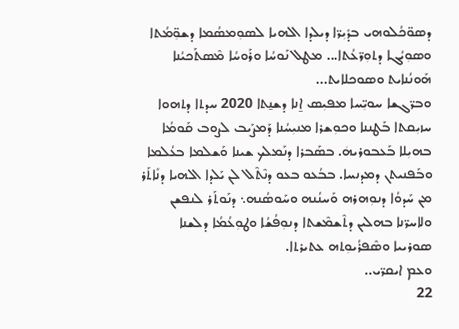ܕܣܘ̈ܟܳܠܘܗܝ ܒܕܺܝܼܪ̈ܐ ܕܝܠܕܐ ܐܠܗܝܐ ܠܣܘܼܡܣܳܡܐ ܕܫܘܼ̈ܡܳܬܐ ܘܣܘܼܝܳܓܐ ܕܬܘܼܪ̈ܥܳܬܐ... ܡܛܠ ܢܰܘܚܳܐ ܘܪܰܘܚܳܐ ܡܶܣܬܰܟܝܳܢܐ ܗܰܘܢܳܢܐܝܬ ܘܣܘܟܠܐܝܬ...
ܘܒܪ̈ܓܫܐ ܚܘܝܼ̈ܚܐ ܡܦܝܼܣ ܐ̱ܢܐ ܕܫܢ̱ܬܐ 2020 ܚܕܬܐ ܕܬܗܘܐ ܚܙܝܼܩܬܐ ܒܰܛܢܢܐ ܘܟܘܼܫܪܐ ܡܢܝܼܚܳܢܐ ܕܰܡܨܰܝܒ ܠܨܘܒ ܩܰܘܡܳܐ ܒܗܝܼܠܐ ܒܰܥܒܘܪܝܗܿ. ܒܣܰܒܪܐ ܕܢܰܡܠܟ ܫܝܢܐ ܘܰܫܠܡܐ ܒܥܳܠܡܐ ܘܒܰܦܢܝܬܢ ܕܡܕܢܚܐ. ܒܒܳܥܘ ܒܥܘ ܕܢܶܬܶܠ ܠܢ ܝܰܠܕܐ ܐܠܗܝܐ ܕܢܺܐܬܰܪ ܡܢ ܚܰܕܘܳܐ ܕܢܘܼܗܪܗ ܘܰܚܢܳܢܗ ܘܚܰܘܣܳܢܗ܆ ܕܢܰܘܬܰܪ ܠܢܦܫܢ ܘܠܐܚܪ̈ܢܐ ܒܗܠܝܢ ܕܬܶܫܡܶܫܬܐ ܕܢܘܼܦܳܫܳܐ ܘܛܘܼܥܳܡܳܐ ܕܠܫܢܐ ܣܘܪܝܝܐ ܘܣܶܦܪܳܝܘܼܬܗ ܥܬܝܪܬܐ.
ܘܥܡ ܐܝܩܪ̈ܝ..
22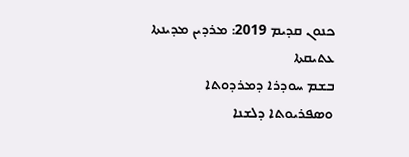ܟܢܘܢ ܩܕܝܡ 2019: ܡܪܕܝܢ ܡܕܝܢܬܐ ܥܬܝܩܬܐ
ܒܫܡ ܚܘܕܪܐ ܕܡܪܕܘܬܐ ܘܣܦܪܝܘܬܐ ܕܠܫܢܐ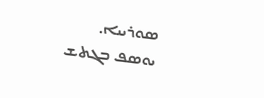ܣܘܪܝܝܐ.
ܝܘܣܦ ܒܓܬܫ